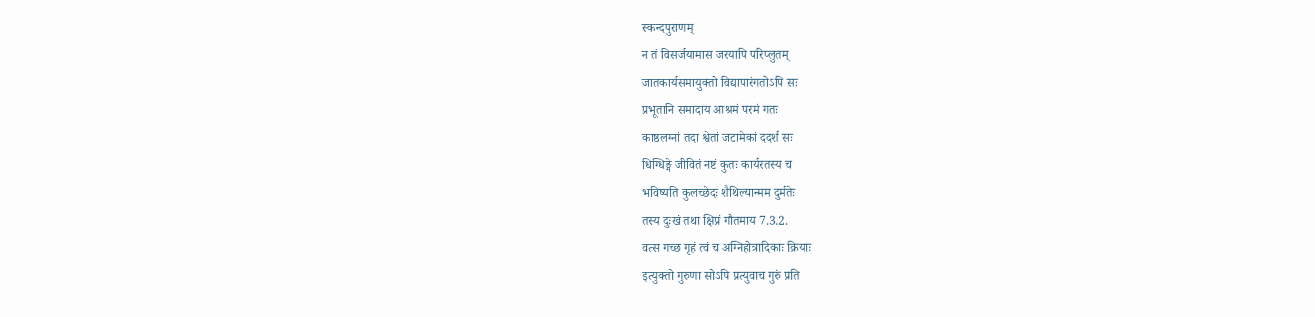स्कन्दपुराणम्
न तं विसर्जयामास जरयापि परिप्लुतम्
जातकार्यसमायुक्तो विद्यापारंगतोऽपि सः
प्रभूतानि समादाय आश्रमं परमं गतः
काष्ठलग्नां तदा श्वेतां जटामेकां ददर्श सः
धिग्धिङ्मे जीवितं नष्टं कुतः कार्यरतस्य च
भविष्यति कुलच्छेदः शैथिल्यान्मम दुर्मतेः
तस्य दुःखं तथा क्षिप्रं गौतमाय 7.3.2.
वत्स गच्छ गृहं त्वं च अग्निहोत्रादिकाः क्रियाः
इत्युक्तो गुरुणा सोऽपि प्रत्युवाच गुरुं प्रति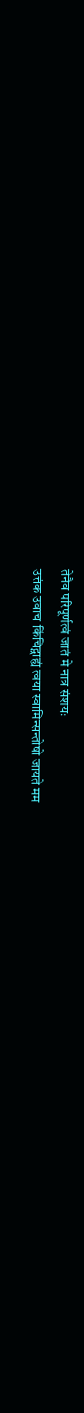तेनैव परिपूर्णत्वं जातं मे नात्र संशयः
उत्तंक उवाच किंचिद्ग्राह्यं त्वया स्वामिन्सन्तोषो जायते मम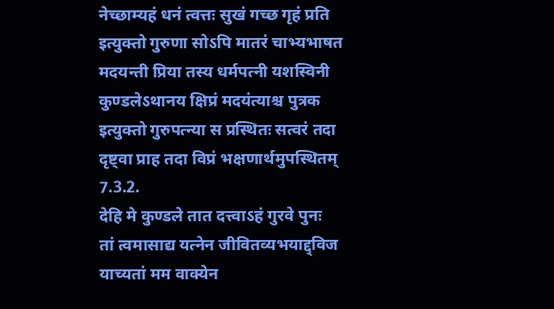नेच्छाम्यहं धनं त्वत्तः सुखं गच्छ गृहं प्रति
इत्युक्तो गुरुणा सोऽपि मातरं चाभ्यभाषत
मदयन्ती प्रिया तस्य धर्मपत्नी यशस्विनी
कुण्डलेऽथानय क्षिप्रं मदयंत्याश्च पुत्रक
इत्युक्तो गुरुपत्न्या स प्रस्थितः सत्वरं तदा
दृष्ट्वा प्राह तदा विप्रं भक्षणार्थमुपस्थितम् 7.3.2.
देहि मे कुण्डले तात दत्त्वाऽहं गुरवे पुनः
तां त्वमासाद्य यत्नेन जीवितव्यभयाद्द्विज
याच्यतां मम वाक्येन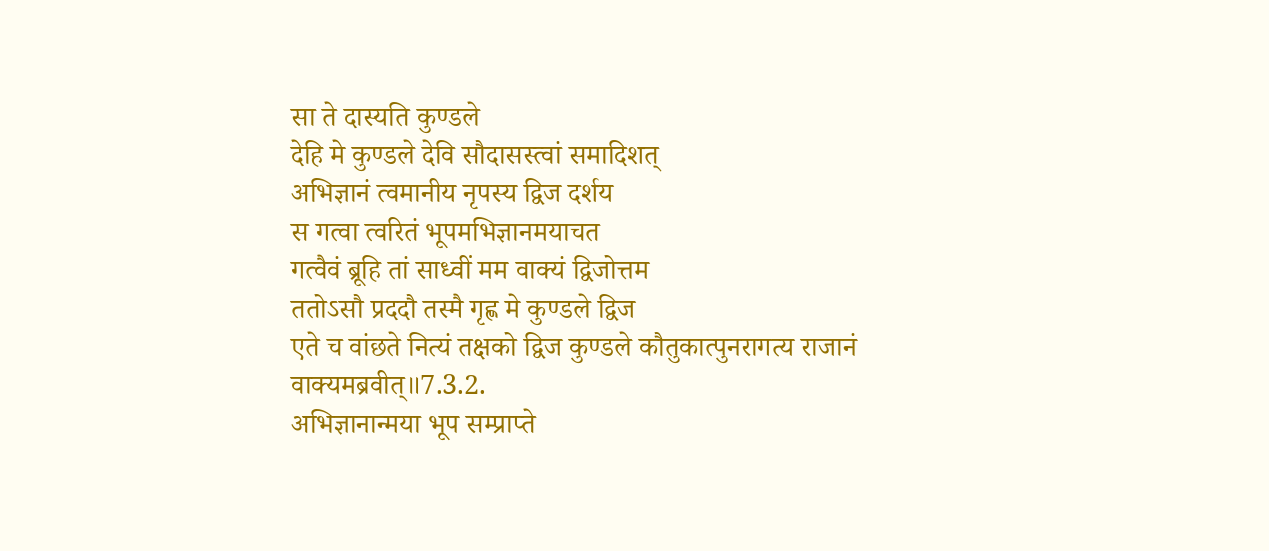सा ते दास्यति कुण्डले
देहि मे कुण्डले देवि सौदासस्त्वां समादिशत्
अभिज्ञानं त्वमानीय नृपस्य द्विज दर्शय
स गत्वा त्वरितं भूपमभिज्ञानमयाचत
गत्वैवं ब्रूहि तां साध्वीं मम वाक्यं द्विजोत्तम
ततोऽसौ प्रददौ तस्मै गृह्ण मे कुण्डले द्विज
एते च वांछते नित्यं तक्षको द्विज कुण्डले कौतुकात्पुनरागत्य राजानं वाक्यमब्रवीत्॥7.3.2.
अभिज्ञानान्मया भूप सम्प्राप्ते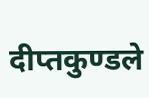दीप्तकुण्डले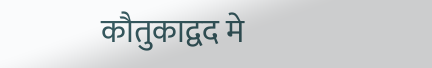कौतुकाद्वद मे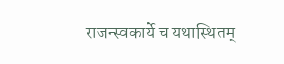राजन्स्वकार्ये च यथास्थितम्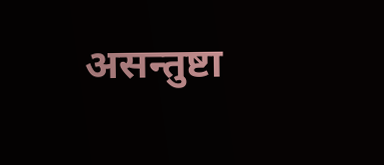असन्तुष्टा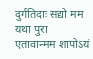दुर्गतिदाः सद्यो मम यथा पुरा
एतावान्मम शापोऽयं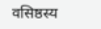वसिष्ठस्य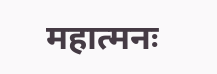महात्मनः